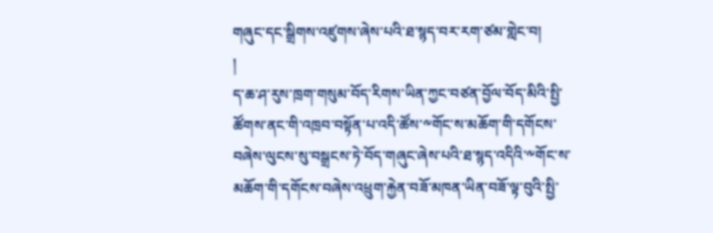གཞུང་དང་སྒྲིགས་འཛུགས་ཞེས་པའི་ཐ་སྙད་བར་རག་ཙམ་གླེང་བ།
།
ད་ཆ་ཤ་རུས་ཁྲག་གསུམ་བོད་རིགས་ཡིན་ཀྱང་བཙན་བྱོལ་བོད་མིའི་སྤྱི་ཚོགས་ནང་གི་འཁྲབ་བསྟོན་པ་འདི་ཚོས་༸གོང་ས་མཆོག་གི་དགོངས་བཞེས་ལུངས་སུ་བསྒྲངས་ཏེ་བོད་གཞུང་ཞེས་པའི་ཐ་སྙད་འདིའི་༸གོང་ས་མཆོག་གི་དགོངས་བཞེས་འཕྲུག་རྐྱེན་བཟོ་མཁན་ཡིན་བཟོ་ལྟ་བུའི་སྤྱི་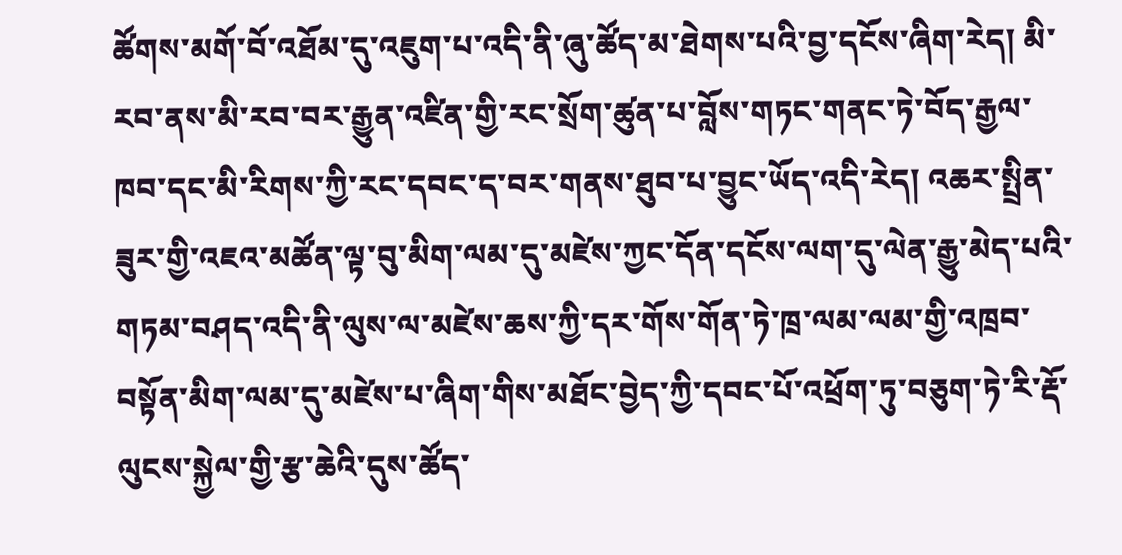ཚོགས་མགོ་བོ་འཐོམ་དུ་འཇུག་པ་འདི་ནི་ཞུ་ཚོད་མ་ཐེགས་པའི་བྱ་དངོས་ཞིག་རེད། མི་རབ་ནས་མི་རབ་བར་རྒྱུན་འཛིན་གྱི་རང་སྲོག་ཚུན་པ་བློས་གཏང་གནང་ཏེ་བོད་རྒྱལ་ཁབ་དང་མི་རིགས་ཀྱི་རང་དབང་ད་བར་གནས་ཐུབ་པ་བྱུང་ཡོད་འདི་རེད། འཆར་སྤྲིན་ཟུར་གྱི་འཇའ་མཚོན་ལྟ་བུ་མིག་ལམ་དུ་མཛེས་ཀྱང་དོན་དངོས་ལག་དུ་ལེན་རྒྱུ་མེད་པའི་གཏམ་བཤད་འདི་ནི་ལུས་ལ་མཛེས་ཆས་ཀྱི་དར་གོས་གོན་ཏེ་ཁྲ་ལམ་ལམ་གྱི་འཁྲབ་བསྟོན་མིག་ལམ་དུ་མཛེས་པ་ཞིག་གིས་མཐོང་བྱེད་ཀྱི་དབང་པོ་འཕྲོག་ཏུ་བཅུག་ཏེ་རི་རྡོ་ལུངས་སྐྱེལ་གྱི་རྩ་ཆེའི་དུས་ཚོད་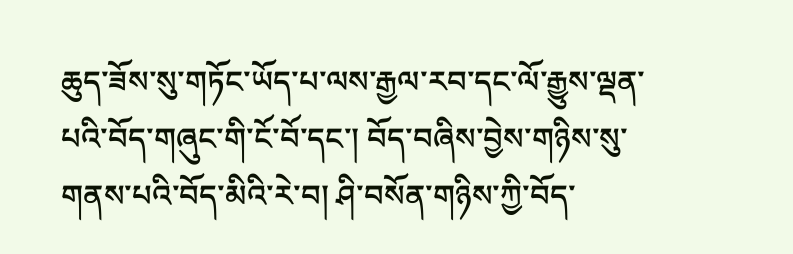ཆུད་ཟོས་སུ་གཏོང་ཡོད་པ་ལས་རྒྱལ་རབ་དང་ལོ་རྒྱུས་ལྡན་པའི་བོད་གཞུང་གི་ངོ་བོ་དང་། བོད་བཞིས་བྱེས་གཉིས་སུ་གནས་པའི་བོད་མིའི་རེ་བ། ཤི་བསོན་གཉིས་ཀྱི་བོད་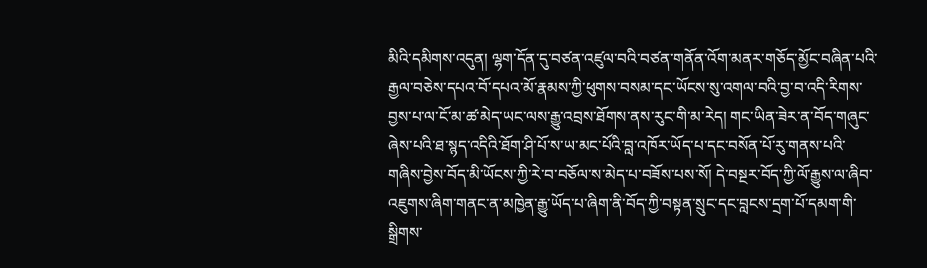མིའི་དམིགས་འདུན། ལྷག་དོན་དུ་བཙན་འཛུལ་བའི་བཙན་གནོན་འོག་མནར་གཅོད་མྱོང་བཞིན་པའི་རྒྱལ་བཅེས་དཔའ་བོ་དཔའ་མོ་རྣམས་ཀྱི་ཕུགས་བསམ་དང་ཡོངས་སུ་འགལ་བའི་བྱ་བ་འདི་རིགས་བྱས་པ་ལ་ངོ་མ་ཚ་མེད་ཡང་ལས་རྒྱུ་འབྲས་ཐོགས་ནས་རུང་གི་མ་རེད། གང་ཡིན་ཟེར་ན་བོད་གཞུང་ཞེས་པའི་ཐ་སྙད་འདིའི་ཐོག་ཤི་པོ་ས་ཡ་མང་པོའི་བླ་འཁོར་ཡོད་པ་དང་བསོན་པོ་རུ་གནས་པའི་གཞིས་བྱེས་བོད་མི་ཡོངས་ཀྱི་རེ་བ་བཅོལ་ས་མེད་པ་བཟོས་པས་སོ། དེ་བསྔར་བོད་ཀྱི་ལོ་རྒྱུས་ལ་ཞིབ་འཇུགས་ཞིག་གནང་ན་མཁྱེན་རྒྱུ་ཡོད་པ་ཞིག་ནི་བོད་ཀྱི་བསྟན་སྲུང་དང་བླངས་དྲག་པོ་དམག་གི་སྒྲིགས་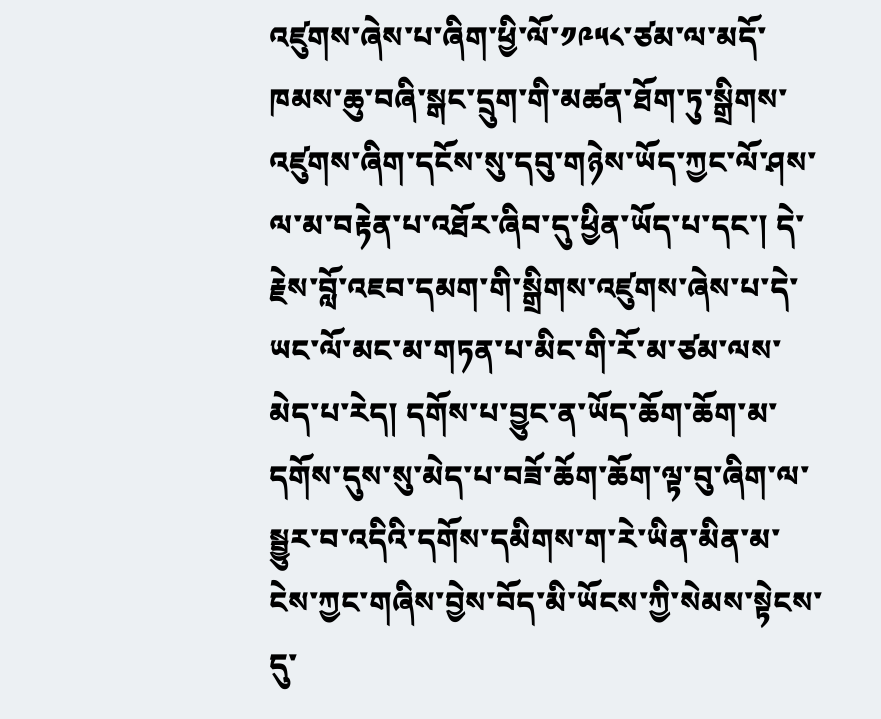འཛུགས་ཞེས་པ་ཞིག་ཕྱི་ལོ་༡༩༥༨་ཙམ་ལ་མདོ་ཁམས་ཆུ་བཞི་སྒང་དྲུག་གི་མཚན་ཐོག་ཏུ་སྒྲིགས་འཛུགས་ཞིག་དངོས་སུ་དབུ་གཉེས་ཡོད་ཀྱང་ལོ་ཤས་ལ་མ་བརྟེན་པ་འཐོར་ཞིབ་དུ་ཕྱིན་ཡོད་པ་དང་། དེ་རྗེས་བློ་འཇབ་དམག་གི་སྒྲིགས་འཛུགས་ཞེས་པ་དེ་ཡང་ལོ་མང་མ་གཏན་པ་མིང་གི་རོ་མ་ཙམ་ལས་མེད་པ་རེད། དགོས་པ་བྱུང་ན་ཡོད་ཆོག་ཆོག་མ་དགོས་དུས་སུ་མེད་པ་བཟོ་ཆོག་ཆོག་ལྟ་བུ་ཞིག་ལ་སྦྱུར་བ་འདིའི་དགོས་དམིགས་ག་རེ་ཡིན་མིན་མ་ངེས་ཀྱང་གཞིས་བྱེས་བོད་མི་ཡོངས་ཀྱི་སེམས་སྟེངས་དུ་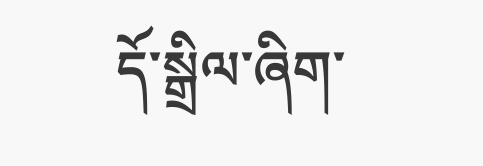དོ་སྒྲིལ་ཞིག་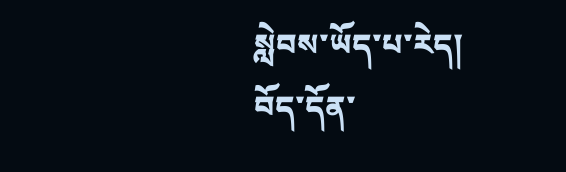སླེབས་ཡོད་པ་རེད།
བོད་དོན་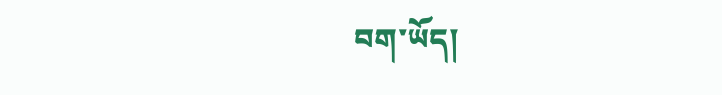བག་ཡོད།